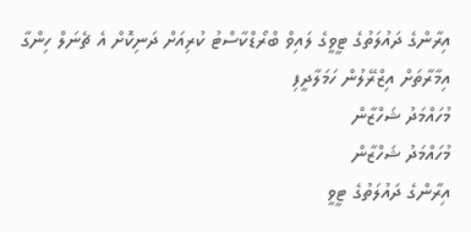އިރާންގެ ދައުލަތުގެ ޓީވީގެ ލައިވް ބްރޯޑްކާސްޓު ކުރިއަށް ދަނިކޮށް އެ ޗެނަލް ހިންގާ އިމާރާތަށް އިޒްރޭލުން ހަމަލާދީފި
މުހައްމަދު ޝަހްޒާން
މުހައްމަދު ޝަހްޒާން
އިރާންގެ ދައުލަތުގެ ޓީވީ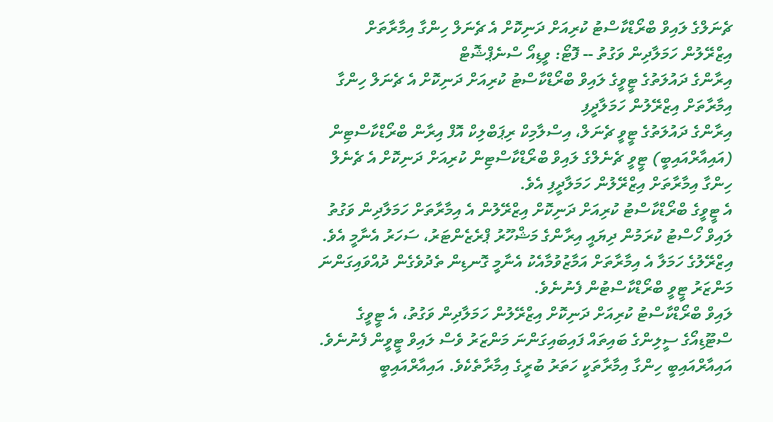ޗެނަލްގެ ލައިވް ބްރޯޑްކާސްޓު ކުރިއަށް ދަނިކޮށް އެ ޗެނަލް ހިންގާ އިމާރާތަށް އިޒްރޭލުން ހަމަލާދިން ވަގުތު -- ފޮޓޯ: ވީޑިއޯ ސްނެޕްޝޮޓް
އިރާންގެ ދައުލަތުގެ ޓީވީގެ ލައިވް ބްރޯޑްކާސްޓު ކުރިއަށް ދަނިކޮށް އެ ޗެނަލް ހިންގާ އިމާރާތަށް އިޒްރޭލުން ހަމަލާދީފި
އިރާންގެ ދައުލަތުގެ ޓީވީ ޗެނަލް، އިސްލާމިކް ރިޕަބްލިކް އޮފް އިރާން ބްރޯޑްކާސްޓިން (އައިއާރްއައިބީ) ޓީވީ ޗެނެލްގެ ލައިވް ބްރޯޑްކާސްޓިން ކުރިއަށް ދަނިކޮށް އެ ޗެނެލް ހިންގާ އިމާރާތަށް އިޒްރޭލުން ހަމަލާދީފި އެވެ.
އެ ޓީވީގެ ބްރޯޑްކާސްޓު ކުރިއަށް ދަނިކޮށް އިޒްރޭލުން އެ އިމާރާތަށް ހަމަލާދިން ވަގުތު ލައިވް ހޯސްޓު ކުރަމުން ދިޔައީ އިރާންގެ މަޝްހޫރު ޕްރެޒެންޓަރު، ސަހަރު އެނާމީ އެވެ. އިޒްރޭލުގެ ހަމަލާ އެ އިމާރާތަށް އަމާޒުވުމާއެކު އެނާމީ ގޮނޑިން ތެދުވެގެން ދުއްވައިގަންނަ މަންޒަރު ޓީވީ ބްރޯޑްކާސްޓުން ފެނުނެވެ.
ލައިވް ބްރޯޑްކާސްޓު ކުރިއަށް ދަނިކޮށް އިޒްރޭލުން ހަމަލާދިން ވަގުތު، އެ ޓީވީގެ ސްޓޫޑިއޯގެ ސީލިންގެ ބައިތައް ފައިބައިގަންނަ މަންޒަރު ވެސް ލައިވް ޓީވީން ފެނުނެވެ.
އައިއާރްއައިބީ ހިންގާ އިމާރާތަކީ ހަތަރު ބުރީގެ އިމާރާތެކެވެ. އައިއާރްއައިބީ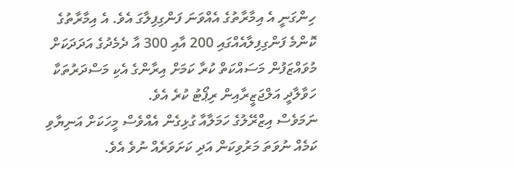ހިންގަނީ އެ އިމާރާތުގެ އެއްވަނަ ފަންގިފިލާގަ އެވެ. އެ އިމާރާތުގެ ކޮންމެ ފަންގިފިލާއެއްގައި 200 އާއި 300 އާ ދެމެދުގެ އަދަދަކަށް މުވައްޒަފުން މަސައްކަތް ކުރާ ކަމަށް އިރާންގެ އެކި މަސްދަރުތަކާ ހަވާލާދީ އަލްޖަޒީރާއިން ރިޕޯޓު ކުރެ އެވެ.
ނަމަވެސް އިޒްރޭލުގެ ހަމަލާއާ ގުޅިގެން އެއްވެސް މީހަކަށް އަނިޔާވި ކަމެއް ނުވަތަ މަރުވިކަން އަދި ކަށަވަރެއް ނުވެ އެވެ.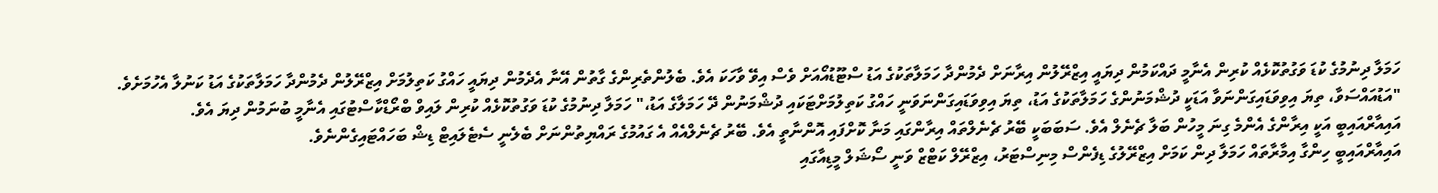ހަމަލާ ދިނުމުގެ ކުޑަ ވަގުތުކޮޅެއް ކުރިން އެނާމީ ދައްކަމުން ދިޔައީ އިޒްރޭލުން އިރާނަށް ދެމުންދާ ހަމަލާތަކުގެ އަޑު ސްޓޫޑުއޯއަށް ވެސް އިވޭ ވާހަކަ އެވެ. ބެލުންތެރިންގެ ގާތުން އޭނާ އެދެމުން ދިޔައީ ހައްގު ކަތިލުމަށް އިޒްރޭލުން ދެމުންދާ ހަމަލާތަކުގެ އަޑު ކަނުލާ އެހުމަށެވެ.
"އަޑުއައްސަވާ، ތިޔަ އިވިވަޑައިގަންނަވާ އަޑަކީ ދުޝްމަނުންގެ ހަމަލާތަކުގެ އަޑު، ތިޔަ އިވިވަޑައިގަންނަވަނީ ހައްގު ކަތިލުމަށްޓަކައި ދުޝްމަނުން ދޭ ހަމަލާގެ އަޑު،" ހަމަލާ ދިނުމުގެ ކުޑަ ވަގުތުކޮޅެއް ކުރިން ލައިވް ބްރޯޑްކާސްޓުގައި އެނާމީ ބުނަމުން ދިޔަ އެވެ.
އައިއާރްއައިބީ އަކީ އިރާންގެ އެންމެ ގިނަ މީހުން ބަލާ ޗެނެލް އެވެ. ސަބަބަކީ ބޭރު ޗެނެލްތައް އިރާންގައި މަނާ ކޮށްފައި އޮންނާތީ އެވެ. ބޭރު ޗެނެލްއެއް އެ ގައުމުގެ ރައްޔިތުންނަށް ބެލެނީ ސެޓެލައިޓް ޑިޝް ބަހައްޓައިގެންނެވެ.
އައިއާރްއައިބީ ހިންގާ އިމާރާތައް ހަމަލާ ދިން ކަމަށް އިޒްރޭލުގެ ޑިފެންސް މިނިސްޓަރު، އިޒްރޭލް ކަޓްޒް ވަނީ ސޯޝަލް މީޑިއާގައި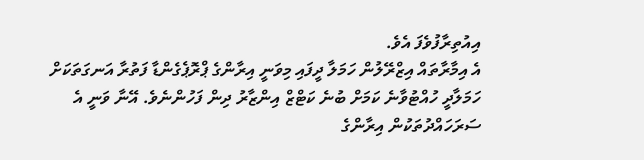އިއުތިރާފުވެފަ އެވެ.
އެ އިމާރާތައް އިޒްރޭލުން ހަމަލާ ދީފައި މިވަނީ އިރާންގެ ޕްރޮޕެގެންޑާ ފަތުރާ އަނގަތަކަށް ހަމަލާދީ ހުއްޓުވާނެ ކަމަށް ބުނެ ކަޓްޒް އިންޒާރު ދިން ފަހުންނެވެ. އޭނާ ވަނީ އެ ސަރަހައްދުތަކުން އިރާންގެ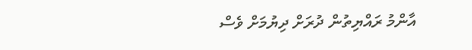އާންމު ރައްޔިތުން ދުރަށް ދިޔުމަށް ވެސް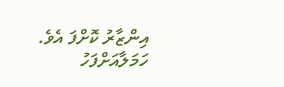އިންޒާރު ކޮށްފަ އެވެ.
ހަމަލާއަށްފަހު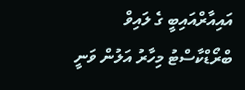އައިއާރްއައިބީ ގެ ލައިވް ބްރޯޑްކާސްޓު މިހާރު އަލުން ވަނީ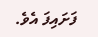ފަށައިފަ އެވެ.